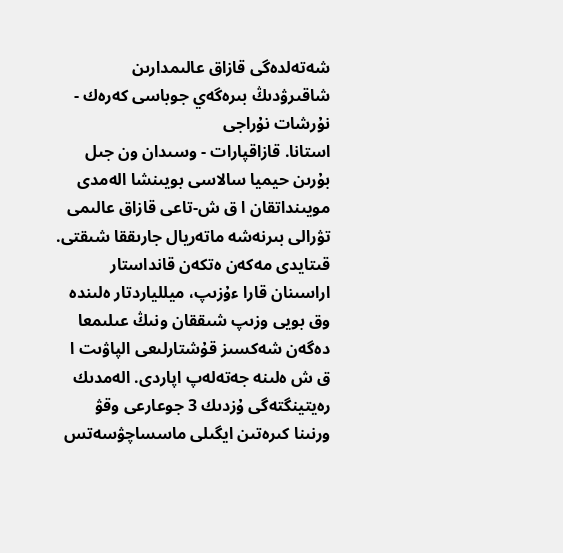شەتەلدەگى قازاق عالىمدارىن شاقىرۋدىڭ بىرەگەي جوباسى كەرەك - نۇرشات نۇراجى
استانا. قازاقپارات - وسىدان ون جىل بۇرىن حيميا سالاسى بويىنشا الەمدى مويىنداتقان ا ق ش-تاعى قازاق عالىمى تۋرالى بىرنەشە ماتەريال جارىققا شىقتى. قىتايدى مەكەن ەتكەن قانداستار اراسىنان قارا ءۇزىپ، ميللياردتار ەلىندە وق بويى وزىپ شىققان ونىڭ عىلىمعا دەگەن شەكسىز قۇشتارلىعى الپاۋىت ا ق ش ەلىنە جەتەلەپ اپاردى. الەمدىك رەيتينگتەگى ۇزدىك 3 جوعارعى وقۋ ورنىنا كىرەتىن ايگىلى ماسساچۋسەتس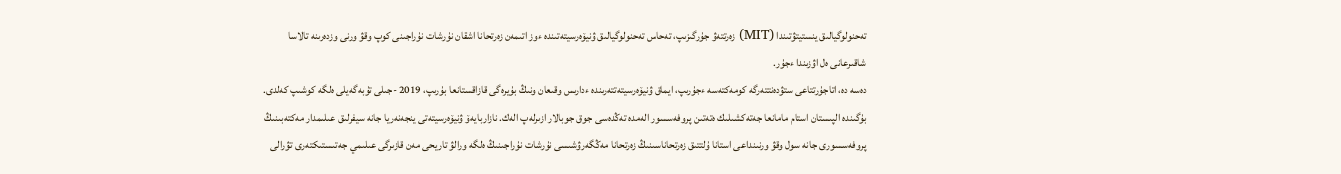تەحنولوگيالىق ينستيتۋتىندا (MIT) زەرتتەۋ جۇرگىزىپ، تەحاس تەحنولوگيالىق ۋنيۆەرسيتەتىندە ءوز اتىمەن زەرتحانا اشقان نۇرشات نۇراجىنى كوپ وقۋ ورنى وزدەرىنە تالاسا شاقىرعانى ەل اۋزىندا ءجۇر.
دەسە دە، اتاجۇرتتاعى ستۋدەنتتەرگە كومەكتەسە ءجۇرىپ، ايماق ۋنيۆەرسيتەتتەرىندە ءدارىس وقىعان ونىڭ بۇيرەگى قازاقستانعا بۇرىپ، 2019 -جىلى تۇبەگەيلى ەلگە كوشىپ كەلدى. بۇگىندە الپىستان استام مامانعا جەتەكشىلىك ەتەتىن پروفەسسور الەمدە تەڭدەسى جوق جوبالار ازىرلەپ الەك. نازاربايەۆ ۋنيۆەرسيتەتى ينجەنەريا جانە سيفرلىق عىلىمدار مەكتەبىنىڭ پروفەسسورى جانە سول وقۋ ورنىنداعى استانا ۇلتتىق زەرتحاناسىنىڭ زەرتحانا مەڭگەرۋشىسى نۇرشات نۇراجىنىڭ ەلگە ورالۋ تاريحى مەن قازىرگى عىلىمي جەتىستىكتەرى تۋرالى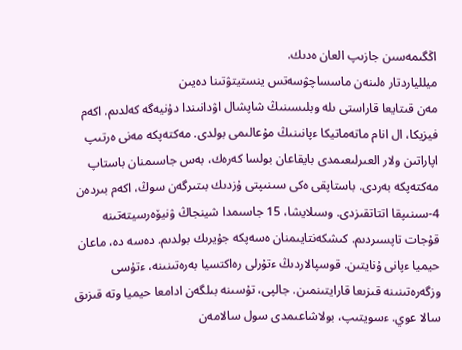اڭگىمەسىن جازىپ العان ەدىك.
ميللياردتار ەلىنەن ماسساچۋسەتس ينستيتۋتىنا دەيىن
مەن قىتايعا قاراستى ىلە وبلىسىنىڭ شاپشال اۋدانىندا دۇنيەگە كەلدىم. اكەم فيزيكا، ال انام ماتەماتيكا ءپانىنىڭ مۇعالىمى بولدى. مەكتەپكە مەنى ەرتىپ اپاراتىن ولار العىرلىعىمدى بايقاعان بولسا كەرەك، بەس جاسىمنان باستاپ مەكتەپكە بەردى. باستاپقى ەكى سىنىپتى ۇزدىك بىتىرگەن سوڭ، اكەم بىردەن 4-سىنىپقا اتتاتقىزدى. وسىلايشا، 15 جاسىمدا شينجاڭ ۋنيۆەرسيتەتىنە قۇجات تاپسىردىم. كىشكەنتايىمنان ەسەپكە جۇيرىك بولدىم. دەسە دە، ماعان حيميا ءپانى ۇنايتىن. قوسپالاردىڭ ءتۇرلى رەاكتسيا بەرەتىنىنە، ءتۇسى وزگەرەتىنىنە قىزىعا قارايتىنمىن. جالپى، تۇسىنە بىلگەن ادامعا حيميا وتە قىزىق سالا عوي. ءسويتىپ، بولاشاعىمدى سول سالامەن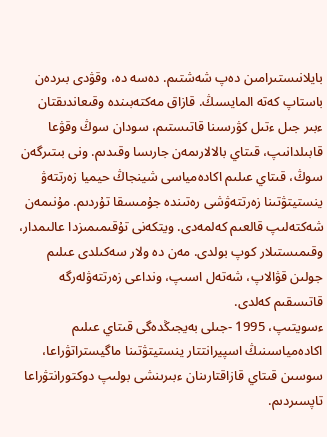بايلانىستىرامىن دەپ شەشتىم. دەسە دە، وقۋدى بىردەن باستاپ كەتە المايسىڭ. قازاق مەكتەبىندە وقىعاندىقتان ءبىر جىل ءتىل كۋرسىنا قاتىستىم، سودان سوڭ وقۋعا قابىلدانىپ، قىتاي بالالارىمەن جارىسا وقىدىم. ونى بىتىرگەن سوڭ، قىتاي عىلىم اكادەمياسى شينجاڭ حيميا زەرتتەۋ ينستيتۋتىنا زەرتتەۋشى رەتىندە جۇمىسقا تۇردىم. مۇنىمەن شەكتەلىپ قالعىم كەلمەدى. ويتكەنى تۇقىمىمىزدا عالىمدار، وقىمىستىلار كوپ بولدى. مەن دە ولار سەكىلدى عىلىم جولىن قۋالاپ، شەتەل اسىپ، ونداعى زەرتتەۋلەرگە قاتىسقىم كەلدى.
ءسويتىپ، 1995 -جىلى بەيجىڭدەگى قىتاي عىلىم اكادەمياسىنىڭ اسپيرانتتار ينستيتۋتىنا ماگيستراتۋراعا، سوسىن قىتاي قازاقتارىنان ءبىرىنشى بولىپ دوكتورانتۋراعا تاپسىردىم.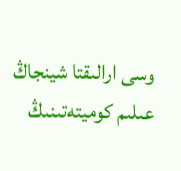وسى ارالىقتا شينجاڭ عىلىم كوميتەتىنىڭ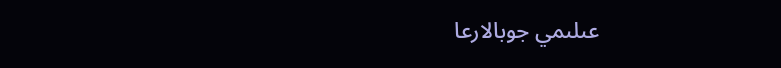عىلىمي جوبالارعا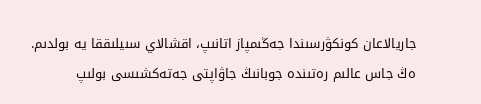جاريالاعان كونكۋرسىندا جەڭىمپاز اتانىپ، اقشالاي سىيلىققا يە بولدىم. ەڭ جاس عالىم رەتىندە جوبانىڭ جاۋاپتى جەتەكشىسى بولىپ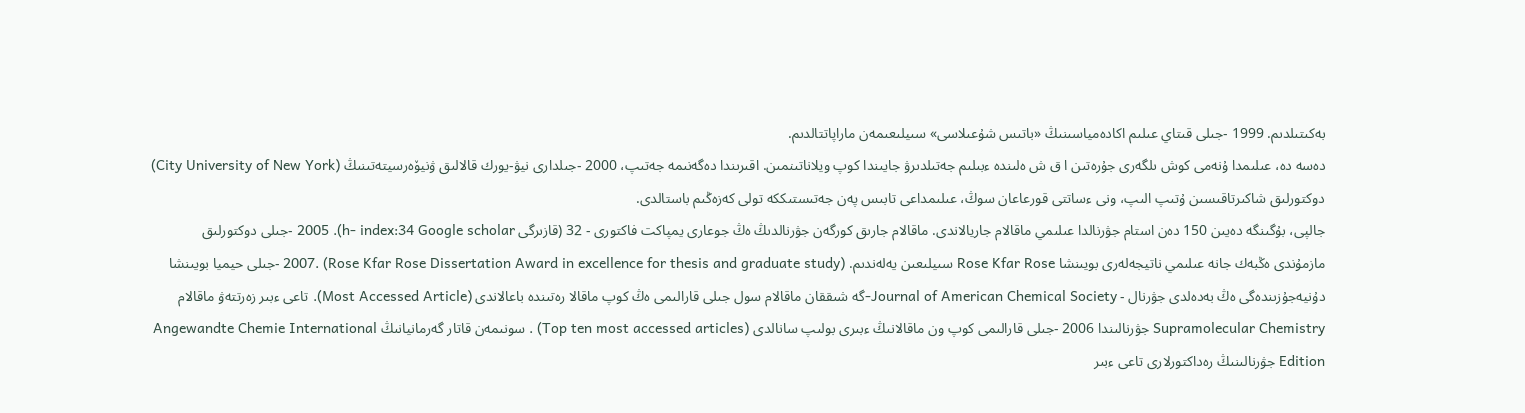بەكىتىلدىم. 1999 -جىلى قىتاي عىلىم اكادەمياسىنىڭ «باتىس شۇعىلاسى» سىيلىعىمەن ماراپاتتالدىم.
دەسە دە، عىلىمدا ۇنەمى كوش ىلگەرى جۇرەتىن ا ق ش ەلىندە ءبىلىم جەتىلدىرۋ جايىندا كوپ ويلاناتىنمىن. اقىرىندا دەگەنىمە جەتىپ، 2000 -جىلدارى نيۋ-يورك قالالىق ۋنيۆەرسيتەتىنىڭ (City University of New York) دوكتورلىق شاكىرتاقىسىن ۇتىپ الىپ، ونى ءساتتى قورعاعان سوڭ، عىلىمداعى تابىس پەن جەتىستىككە تولى كەزەڭىم باستالدى.
جالپى، بۇگىنگە دەيىن 150 دەن استام جۋرنالدا عىلىمي ماقالام جاريالاندى. ماقالام جارىق كورگەن جۋرنالدىڭ ەڭ جوعارى يمپاكت فاكتورى - 32 (قازىرگى h- index:34 Google scholar). 2005 -جىلى دوكتورلىق مازمۇندى ەڭبەك جانە عىلىمي ناتيجەلەرى بويىنشا Rose Kfar Rose سىيلىعىن يەلەندىم. (Rose Kfar Rose Dissertation Award in excellence for thesis and graduate study) .2007 -جىلى حيميا بويىنشا دۇنيەجۇزىندەگى ەڭ بەدەلدى جۋرنال - Journal of American Chemical Society-گە شىققان ماقالام سول جىلى قارالىمى ەڭ كوپ ماقالا رەتىندە باعالاندى (Most Accessed Article). تاعى ءبىر زەرتتەۋ ماقالام Supramolecular Chemistry جۋرنالىندا 2006 -جىلى قارالىمى كوپ ون ماقالانىڭ ءبىرى بولىپ سانالدى (Top ten most accessed articles) . سونىمەن قاتار گەرمانيانىڭ Angewandte Chemie International Edition جۋرنالىنىڭ رەداكتورلارى تاعى ءبىر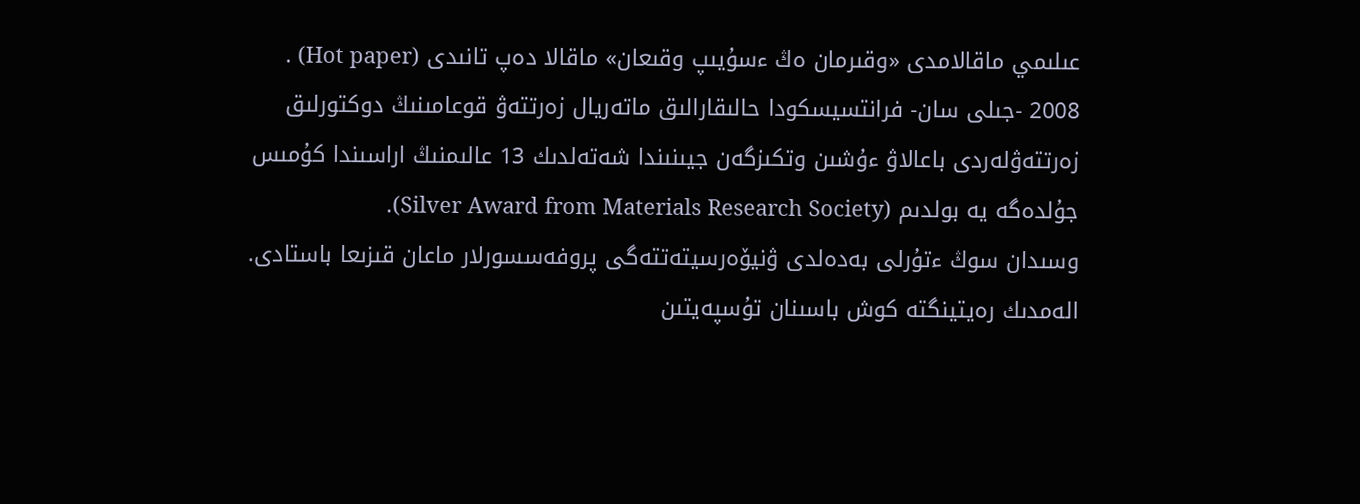عىلىمي ماقالامدى «وقىرمان ەڭ ءسۇيىپ وقىعان» ماقالا دەپ تانىدى (Hot paper) . 2008 -جىلى سان- فرانتسيسكودا حالىقارالىق ماتەريال زەرتتەۋ قوعامىنىڭ دوكتورلىق زەرتتەۋلەردى باعالاۋ ءۇشىن وتكىزگەن جيىنىندا شەتەلدىك 13 عالىمنىڭ اراسىندا كۇمىس جۇلدەگە يە بولدىم (Silver Award from Materials Research Society).
وسىدان سوڭ ءتۇرلى بەدەلدى ۋنيۆەرسيتەتتەگى پروفەسسورلار ماعان قىزىعا باستادى. الەمدىك رەيتينگتە كوش باسىنان تۇسپەيتىن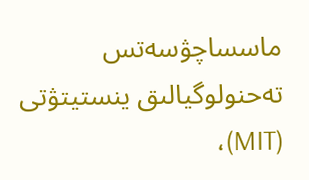ماسساچۋسەتس تەحنولوگيالىق ينستيتۋتى (MIT)،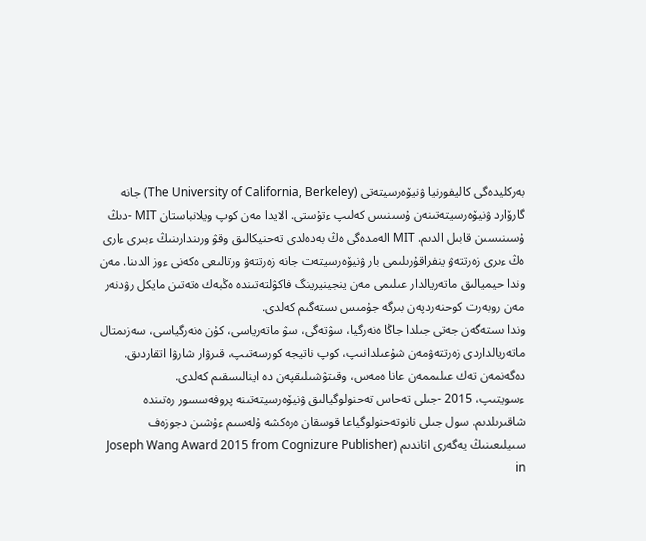بەركليدەگى كاليفورنيا ۋنيۆەرسيتەتى (The University of California, Berkeley) جانە گارۆارد ۋنيۆەرسيتەتىنەن ۇسىنىس كەلىپ ءتۇستى. الايدا مەن كوپ ويلانباستان MIT -دىڭ ۇسىنىسىن قابىل الدىم. MIT الەمدەگى ەڭ بەدەلدى تەحنيكالىق وقۋ ورىندارىنىڭ ءبىرى ءارى ەڭ ءىرى زەرتتەۋ ينفراقۇرىلىمى بار ۋنيۆەرسيتەت جانە زەرتتەۋ ورتالىعى ەكەنى ءوز الدىنا. مەن وندا حيميالىق ماتەريالدار عىلىمى مەن ينجينيرينگ فاكۋلتەتىندە ەڭبەك ەتەتىن مايكل رۋدنەر مەن روبەرت كوحنەردپەن بىرگە جۇمىس ىستەگىم كەلدى.
وندا ىستەگەن جەتى جىلدا جاڭا ەنەرگيا، سۋتەگى، سۋ ماتەرياسى، كۇن ەنەرگياسى، سەزىمتال ماتەريالداردى زەرتتەۋمەن شۇعىلدانىپ، كوپ ناتيجە كورسەتىپ، قىرۋار شارۋا اتقاردىق. دەگەنمەن تەك عىلىممەن عانا ەمەس، وقىتۋشىلىقپەن دە اينالىسقىم كەلدى.
ءسويتىپ، 2015 -جىلى تەحاس تەحنولوگيالىق ۋنيۆەرسيتەتىنە پروفەسسور رەتىندە شاقىرىلدىم. سول جىلى نانوتەحنولوگياعا قوسقان ەرەكشە ۇلەسىم ءۇشىن دجوزەف سىيلىعىنىڭ يەگەرى اتاندىم (Joseph Wang Award 2015 from Cognizure Publisher in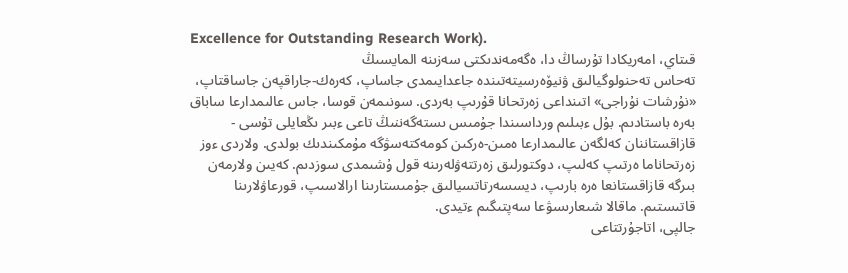Excellence for Outstanding Research Work).
قىتاي، امەريكادا تۇرساڭ دا، ەگەمەندىكتى سەزىنە المايسىڭ
تەحاس تەحنولوگيالىق ۋنيۆەرسيتەتىندە جاعدايىمدى جاساپ، كەرەك-جاراقپەن جاساقتاپ، «نۇرشات نۇراجى» اتىنداعى زەرتحانا قۇرىپ بەردى. سونىمەن قوسا، جاس عالىمدارعا ساباق بەرە باستادىم. بۇل ءبىلىم ورداسىندا جۇمىس ىستەگەننىڭ تاعى ءبىر ىڭعايلى تۇسى - قازاقستاننان كەلگەن عالىمدارعا ەمىن-ەركىن كومەكتەسۋگە مۇمكىندىك بولدى. ولاردى ءوز زەرتحاناما ەرتىپ كەلىپ، دوكتورلىق زەرتتەۋلەرىنە قول ۇشىمدى سوزدىم. كەيىن ولارمەن بىرگە قازاقستانعا ەرە بارىپ، ديسسەرتاتسيالىق جۇمىستارىنا ارالاسىپ، قورعاۋلارىنا قاتىستىم. ماقالا شىعارىسۋعا سەپتىگىم ءتيدى.
جالپى، اتاجۇرتتاعى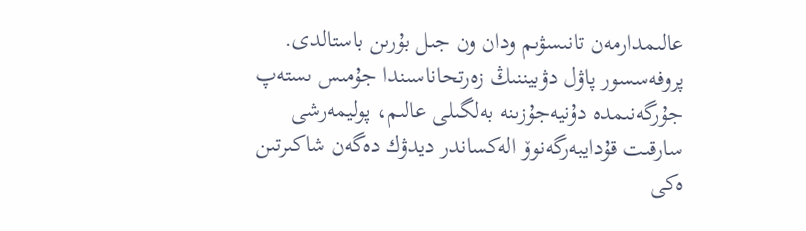عالىمدارمەن تانىسۋىم ودان ون جىل بۇرىن باستالدى.
پروفەسسور پاۋل دۋبيننىڭ زەرتحاناسىندا جۇمىس ىستەپ جۇرگەنىمدە دۇنيەجۇزىنە بەلگىلى عالىم، پوليمەرشى سارقىت قۇدايبەرگەنوۆ الەكساندر ديدۋك دەگەن شاكىرتىن ەكى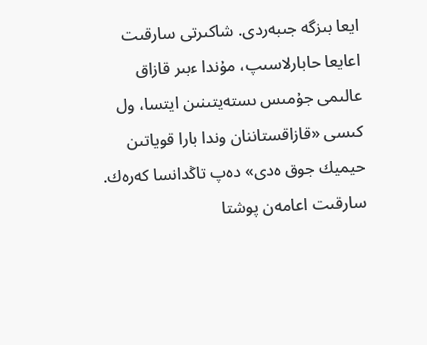ايعا بىزگە جىبەردى. شاكىرتى سارقىت اعايعا حابارلاسىپ، مۇندا ءبىر قازاق عالىمى جۇمىس ىستەيتىنىن ايتسا، ول كىسى «قازاقستاننان وندا بارا قوياتىن حيميك جوق ەدى» دەپ تاڭدانسا كەرەك. سارقىت اعامەن پوشتا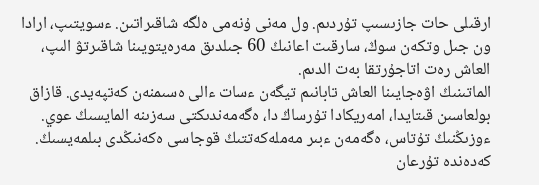ارقىلى حات جازىسىپ تۇردىم. ول مەنى ۇنەمى ەلگە شاقىراتىن. ءسويتىپ، ارادا ون جىل وتكەن سوڭ، سارقىت اعانىڭ 60 جىلدىق مەرەيتويىنا شاقىرتۋ الىپ، العاش رەت اتاجۇرتقا بەت الدىم.
الماتىنىڭ اۋەجايىنا العاش تابانىم تيگەن ءسات ءالى ەسىمنەن كەتپەيدى. قازاق بولعاسىن قىتايدا، امەريكادا تۇرساڭ دا، ەگەمەندىكتى سەزىنە المايسىڭ عوي.
ءوزىڭنىڭ تۇتاس، ەگەمەن ءبىر مەملەكەتتىڭ قوجاسى ەكەنىڭدى بىلمەيسىڭ. كەدەندە تۇرعان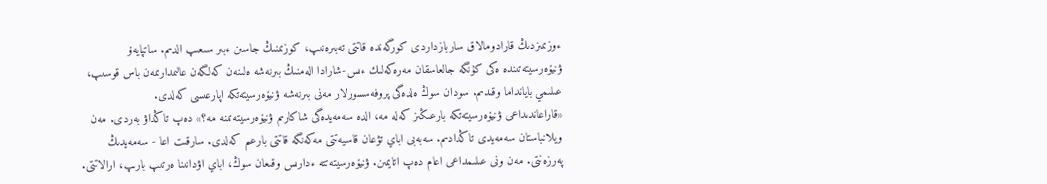ءوزىمىزدىڭ قارادومالاق ساربازداردى كورگەندە قاتتى تەبىرەنىپ، كوزىمنىڭ جاسىن ءبىر سىعىپ الدىم. ساتپايەۆ ۋنيۆەرسيتەتىندە ەكى كۇنگە جالعاسقان مەرەكەلىك ءىس-شارادا الەمنىڭ بىرنەشە ەلىنەن كەلگەن عالىمدارىمەن باس قوسىپ، عىلىمي بايانداما وقىدىم. سودان سوڭ ەلدەگى پروفەسسورلار مەنى بىرنەشە ۋنيۆەرسيتەتكە اپارعىسى كەلدى.
«قاراعاندىداعى ۋنيۆەرسيتەتكە بارعىڭىز كەلە مە، الدە سەمەيدەگى شاكارىم ۋنيۆەرسيتەتىنە مە؟» دەپ تاڭداۋ بەردى. مەن ويلانباستان سەمەيدى تاڭدادىم. سەبەبى اباي تۋعان قاسيەتتى مەكەنگە قاتتى بارعىم كەلدى. سارقىت اعا - سەمەيدىڭ پەرزەنتى. مەن ونى عىلىمداعى اعام دەپ اتايمىن. ۋنيۆەرسيتەتتە ءدارىس وقىعان سوڭ، اباي اۋدانىنا ەرتىپ بارىپ، ارالاتتى.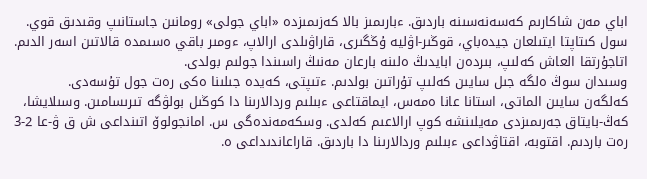اباي مەن شاكارىم كەسەنەسىنە باردىق. ءبارىمىز بالا كەزىمىزدە «اباي جولى» رومانىن جاستانىپ وقىدىق قوي.
سول كىتاپتا ايتىلعان جيدەباي، قوڭىر-اۋليە ۇڭگىرى، قاراۋىلدى ارالاپ، ءومىر باقي ەسىمدە قالاتىن اسەر الدىم. اتاجۇرتقا العاش كەلىپ، بىردەن ابايدىڭ ەلىنە بارعان مەنىڭ راسىندا جولىم بولدى.
وسىدان سوڭ ەلگە جىل سايىن كەلىپ تۇراتىن بولدىم. ءتىپتى، كەيدە جىلىنا ەكى رەت جول تۇسەدى.
كەلگەن سايىن الماتى، استانا عانا ەمەس، ايماقتاعى ءبىلىم وردالارىنا دا كوڭىل بولۋگە تىرىسامىن. وسىلايشا، كەڭ-بايتاق جەرىمىزدى مەيلىنشە كوپ ارالاعىم كەلدى. وسكەمەندەگى س. امانجولوۆ اتىنداعى ش ق ۋ-عا 2-3 رەت باردىم. اقتوبە، اقتاۋداعى ءبىلىم وردالارىنا دا باردىق. قاراعاندىداعى ە.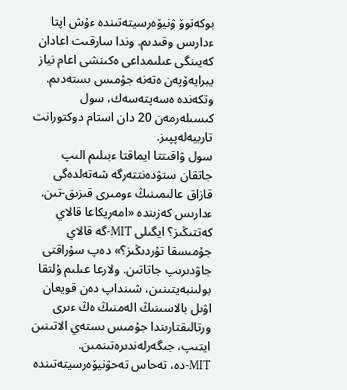بوكەتوۆ ۋنيۆەرسيتەتىندە ءۇش اپتا ءدارىس وقىدىم. وندا سارقىت اعادان كەيىنگى عىلىمداعى ەكىنشى اعام نياز يبرايەۆپەن ەتەنە جۇمىس ىستەدىم. وتكەندە ەسەپتەسەك، سول كىسىلەرمەن 20 دان استام دوكتورانت تاربيەلەپپىز.
سول ۋاقىتتا ايماقتا ءبىلىم الىپ جاتقان ستۋدەنتتەرگە شەتەلدەگى قازاق عالىمىنىڭ ءومىرى قىزىق-تىن. ءدارىس كەزىندە «امەريكاعا قالاي كەتتىڭىز؟ ايگىلى MIT-گە قالاي جۇمىسقا تۇردىڭىز؟» دەپ سۇراقتى جاۋدىرىپ جاتاتىن. ولارعا عىلىم ۇلتقا بولىنبەيتىنىن، شىنداپ دەن قويعان اۋىل بالاسىنىڭ الەمنىڭ ەڭ ءىرى ورتالىقتارىندا جۇمىس ىستەي الاتىنىن ايتىپ، جىگەرلەندىرەتىنمىن.
MIT-دە، تەحاس تەحۋنيۆەرسيتەتىندە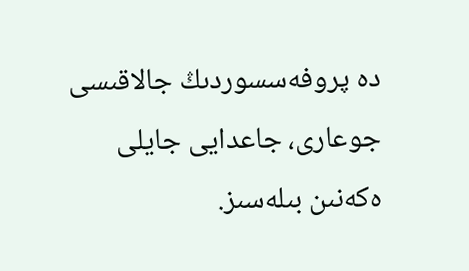دە پروفەسسوردىڭ جالاقىسى جوعارى، جاعدايى جايلى ەكەنىن بىلەسىز.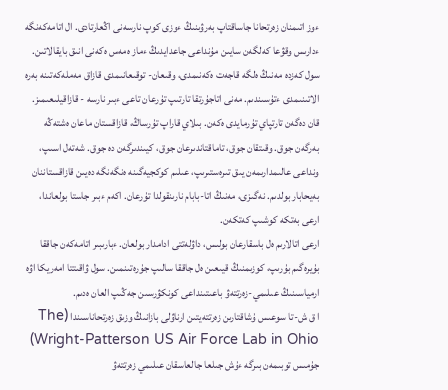ءوز اتىمنان زەرتحانا جاساقتاپ بەرۋىنىڭ ءوزى كوپ نارسەنى اڭعارتادى. ال اتامەكەنگە ءدارىس وقۋعا كەلگەن سايىن مۇنداعى جاعدايدىڭ ءماز ەمەس ەكەنى انىق بايقالاتىن. سول كەزدە مەنىڭ ەلگە قاجەت ەكەنىمدى، وقىعان- توقىعانىمدى قازاق مەملەكەتىنە بەرە الاتىنىمدى ءتۇسىندىم. مەنى اتاجۇرتقا تارتىپ تۇرعان تاعى ءبىر نارسە - قازاقيلىعىمىز. قان دەگەن تارتپاي تۇرمايدى ەكەن. بىلاي قاراپ تۇرساڭ، قازاقستان ماعان ەشتەڭە بەرگەن جوق. وقىتقان جوق، تاماقتاندىرعان جوق، كيىندىرگەن دە جوق. شەتەل اسىپ، ونداعى عالىمدارىمەن يىق تىرەستىرىپ، عىلىم كوكجيەگىنە ەنگەنگە دەيىن قازاقستاننان بەيحابار بولدىم. نەگىزى، مەنىڭ اتا-بابام نارىنقولدا تۇرعان. اكەم ءبىر جاستا بولعاندا، ارعى بەتكە كوشىپ كەتكەن.
ارعى اتالارىم ەل باسقارعان بولىس، داۋلەتتى ادامدار بولعان. ءبارىبىر اتامەكەن جاققا بۇيرەگىم بۇرىپ، كوزىمنىڭ قيىعىن ەل جاققا سالىپ جۇرەتىنمىن. سول ۋاقىتتا امەريكا اۋە ارمياسىنىڭ عىلىمي-زەرتتەۋ باعىتىنداعى كونكۋرسىن جەڭىپ العان ەدىم.
ا ق ش-تا سوعىس ۇشاقتارىن زەرتتەيتىن ارناۋلى بازانىڭ وزىق زەرتحاناسىندا (The Wright-Patterson US Air Force Lab in Ohio) جۇمىس توبىمەن بىرگە ءۇش جىلعا جالعاسقان عىلىمي زەرتتەۋ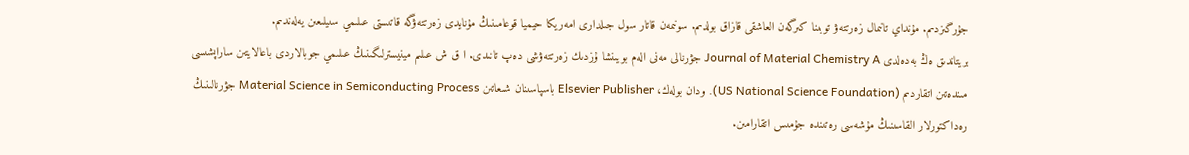جۇرگىزدىم. مۇنداي تانىمال زەرتتەۋ توبىنا كىرگەن العاشقى قازاق بولدىم. سونىمەن قاتار سول جىلدارى امەريكا حيميا قوعامىنىڭ مۇنايدى زەرتتەۋگە قاتىستى عىلىمي سىيلىعىن يەلەندىم.
بريتاندىق ەڭ بەدەلدى Journal of Material Chemistry A جۋرنالى مەنى الەم بويىنشا ۇزدىك زەرتتەۋشى دەپ تانىدى. ا ق ش عىلىم مينيسترلىگىنىڭ عىلىمي جوبالاردى باعالايتىن ساراپشىسى مىندەتىن اتقاردىم (US National Science Foundation). ودان بولەك، Elsevier Publisher باسپاسىنان شىعاتىن Material Science in Semiconducting Process جۋرنالىنىڭ رەداكتورلار القاسىنىڭ مۇشەسى رەتىندە جۇمىس اتقارامىن.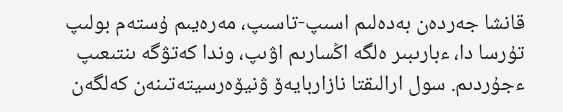قانشا جەردەن بەدەلىم اسىپ-تاسىپ، مەرەيىم ۇستەم بولىپ تۇرسا دا، ءبارىبىر ەلگە اڭسارىم اۋىپ، وندا كەتۋگە ىنتىعىپ ءجۇردىم. سول ارالىقتا نازاربايەۆ ۋنيۆەرسيتەتىنەن كەلگەن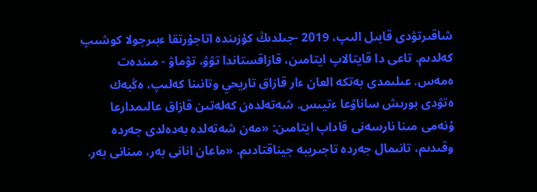شاقىرتۋدى قابىل الىپ، 2019 -جىلدىڭ كۇزىندە اتاجۇرتقا ءبىرجولا كوشىپ كەلدىم. تاعى دا قايتالاپ ايتامىن، قازاقستاندا تۋۋ، تۋماۋ - مىندەت ەمەس. عىلىمدى بەتكە العان ءار قازاق تاريحي وتانىنا كەلىپ، ەڭبەك ەتۋدى بورىش ساناۋعا ءتيىس. شەتەلدەن كەلەتىن قازاق عالىمدارعا ۇنەمى مىنا نارسەنى قاداپ ايتامىن: «مەن شەتەلدە بەدەلدى جەردە وقىدىم، تانىمال جەردە تاجىريبە جيناقتادىم. «ماعان انانى بەر، مىنانى بەر.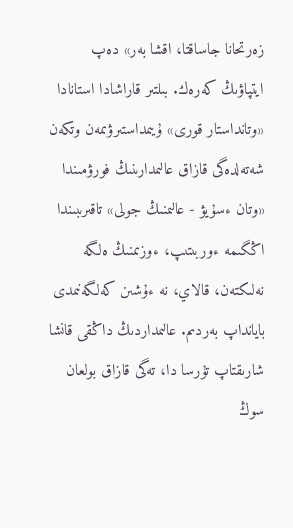زەرتحانا جاساقتا، اقشا بەر» دەپ ايتپاۋىڭ كەرەك. بىلتىر قاراشادا استانادا «وتانداستار قورى» ۇيىمداستىرۋىمەن وتكەن شەتەلدەگى قازاق عالىمدارىنىڭ فورۋمىندا «وتان ءسۇيۋ - عالىمنىڭ جولى» تاقىرىبىندا اڭگىمە ءوربىتىپ، ءوزىمنىڭ ەلگە نەلىكتەن، قالاي، نە ءۇشىن كەلگەنىمدى بايانداپ بەردىم. عالىمداردىڭ داڭقى قانشا شارىقتاپ تۇرسا دا، تەگى قازاق بولعان سوڭ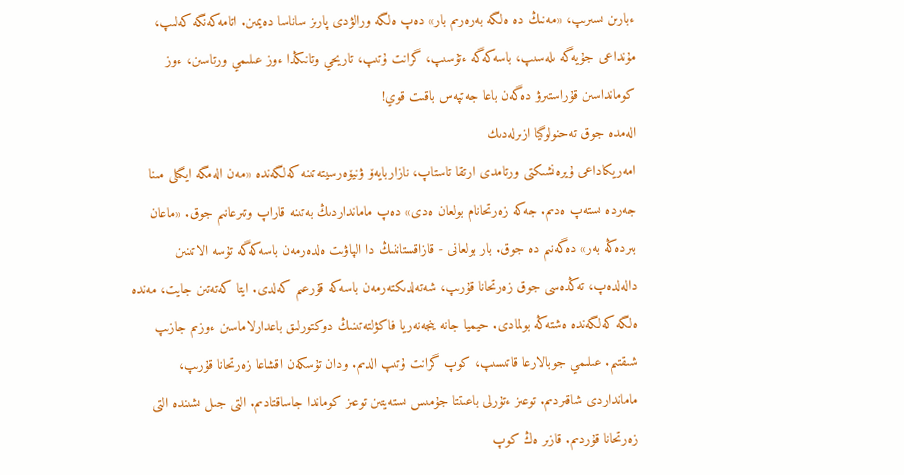ءبارىن ىسىرىپ، «مەنىڭ دە ەلگە بەرەرىم بار» دەپ ەلگە ورالۋدى پارىز ساناسا دەيمىن. اتامەكەنگە كەلىپ، مۇنداعى جۇيەگە ىلەسىپ، باسەكەگە ءتۇسىپ، گرانت ۇتىپ، تاريحي وتانىڭدا ءوز عىلىمي ورتاسىن، ءوز كومانداسىن قۇراستىرۋ دەگەن باعا جەتپەس باقىت قوي!
الەمدە جوق تەحنولوگيا ازىرلەدىك
امەريكاداعى ۇيرەنشىكتى ورتامدى ارتقا تاستاپ، نازاربايەۆ ۋنيۆەرسيتەتىنە كەلگەندە «مەن الەمگە ايگىلى مىنا جەردە ىستەپ ەدىم. جەكە زەرتحانام بولعان ەدى» دەپ مامانداردىڭ بەتىنە قاراپ وتىرعانىم جوق. «ماعان بىردەڭە بەر» دەگەنىم دە جوق. بار بولعانى - قازاقستاننىڭ دا الپاۋىت ەلدەرمەن باسەكەگە تۇسە الاتىنىن دالەلدەپ، تەڭدەسى جوق زەرتحانا قۇرىپ، شەتەلدىكتەرمەن باسەكە قۇرعىم كەلدى. ايتا كەتەتىن جايت، مەندە ەلگە كەلگەندە ەشتەڭە بولمادى. حيميا جانە ينجەنەريا فاكۋلتەتىنىڭ دوكتورلىق باعدارلاماسىن ءوزىم جازىپ شىقتىم. عىلىمي جوبالارعا قاتىسىپ، كوپ گرانت ۇتىپ الدىم. ودان تۇسكەن اقشاعا زەرتحانا قۇرىپ، مامانداردى شاقىردىم. توعىز ءتۇرلى باعىتتا جۇمىس ىستەيتىن توعىز كوماندا جاساقتادىم. التى جىل ىشىندە التى زەرتحانا قۇردىم. قازىر ەڭ كوپ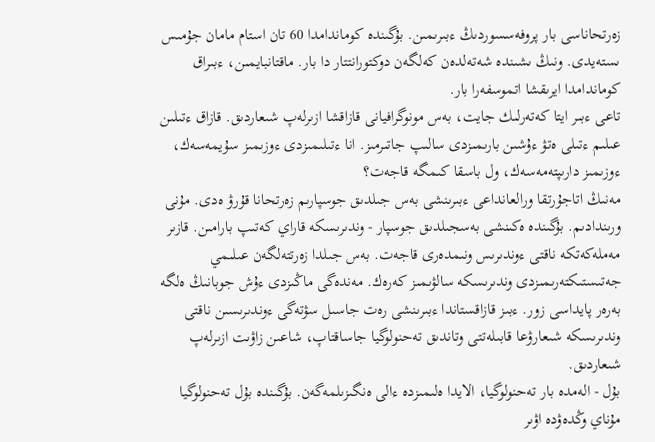زەرتحاناسى بار پروفەسسوردىڭ ءبىرىمىن. بۇگىندە كوماندامدا 60 تان استام مامان جۇمىس ىستەيدى. ونىڭ ىشىندە شەتەلدەن كەلگەن دوكتورانتتار دا بار. ماقتانبايمىن، ءبىراق كوماندامدا ايرىقشا اتموسفەرا بار.
تاعى ءبىر ايتا كەتەرلىك جايت، بەس مونوگرافيانى قازاقشا ازىرلەپ شىعاردىق. قازاق ءتىلىن عىلىم ءتىلى ەتۋ ءۇشىن بارىمىزدى سالىپ جاتىرمىز. انا ءتىلىمىزدى ءوزىمىز سۇيمەسەك، ءوزىمىز دارىپتەمەسەك، ول باسقا كىمگە قاجەت؟
مەنىڭ اتاجۇرتقا ورالعانداعى ءبىرىنشى بەس جىلدىق جوسپارىم زەرتحانا قۇرۋ ەدى. مۇنى ورىندادىم. بۇگىندە ەكىنشى بەسجىلدىق جوسپار - وندىرىسكە قاراي كەتىپ بارامىن. قازىر مەملەكەتكە ناقتى ءوندىرىس ونىمدەرى قاجەت. بەس جىلدا زەرتتەلگەن عىلىمي جەتىستىكتەرىمىزدى وندىرىسكە سالۋىمىز كەرەك. مەندەگى ماڭىزدى ءۇش جوبانىڭ ەلگە بەرەر پايداسى زور. ءبىز قازاقستاندا ءبىرىنشى رەت جاسىل سۋتەگى ءوندىرىسىن ناقتى وندىرىسكە شىعارۋعا قابىلەتتى وتاندىق تەحنولوگيا جاساقتاپ، شاعىن زاۋىت ازىرلەپ شىعاردىق.
بۇل - الەمدە بار تەحنولوگيا، الايدا ەلىمىزدە ءالى ەنگىزىلمەگەن. بۇگىندە بۇل تەحنولوگيا مۇناي وڭدەۋدە اۋىر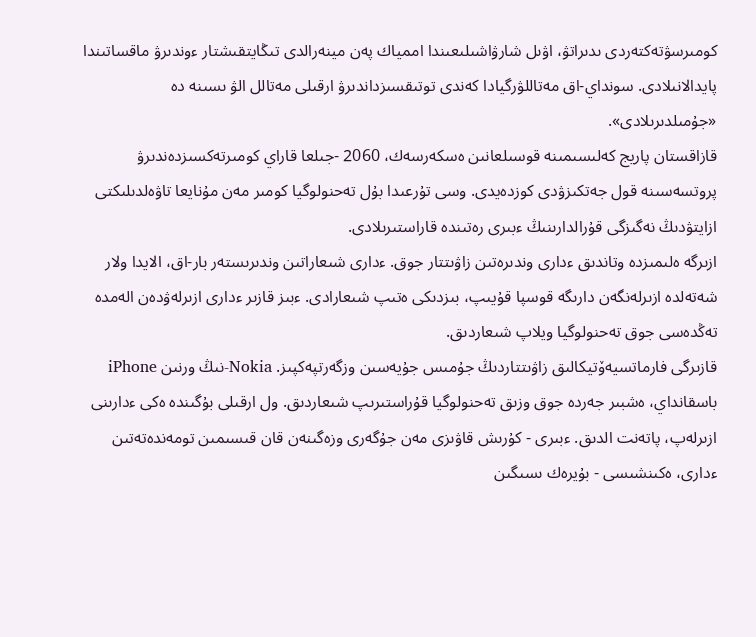كومىرسۋتەكتەردى ىدىراتۋ، اۋىل شارۋاشىلىعىندا اممياك پەن مينەرالدى تىڭايتقىشتار ءوندىرۋ ماقساتىندا پايدالانىلادى. سونداي-اق مەتاللۋرگيادا كەندى توتىقسىزداندىرۋ ارقىلى مەتالل الۋ ىسىنە دە «جۇمىلدىرىلادى».
قازاقستان پاريج كەلىسىمىنە قوسىلعانىن ەسكەرسەك، 2060 -جىلعا قاراي كومىرتەكسىزدەندىرۋ پروتسەسىنە قول جەتكىزۋدى كوزدەيدى. وسى تۇرعىدا بۇل تەحنولوگيا كومىر مەن مۇنايعا تاۋەلدىلىكتى ازايتۋدىڭ نەگىزگى قۇرالدارىنىڭ ءبىرى رەتىندە قاراستىرىلادى.
ازىرگە ەلىمىزدە وتاندىق ءدارى وندىرەتىن زاۋىتتار جوق. ءدارى شىعاراتىن وندىرىستەر بار-اق، الايدا ولار شەتەلدە ازىرلەنگەن دارىگە قوسپا قۇيىپ، بىزدىكى ەتىپ شىعارادى. ءبىز قازىر ءدارى ازىرلەۋدەن الەمدە تەڭدەسى جوق تەحنولوگيا ويلاپ شىعاردىق.
قازىرگى فارماتسيەۆتيكالىق زاۋىتتاردىڭ جۇمىس جۇيەسىن وزگەرتپەكپىز. Nokia-نىڭ ورنىن iPhone باسقانداي، ەشبىر جەردە جوق وزىق تەحنولوگيا قۇراستىرىپ شىعاردىق. ول ارقىلى بۇگىندە ەكى ءدارىنى ازىرلەپ، پاتەنت الدىق. ءبىرى - كۇرىش قاۋىزى مەن جۇگەرى وزەگىنەن قان قىسىمىن تومەندەتەتىن ءدارى، ەكىنشىسى - بۇيرەك ىسىگىن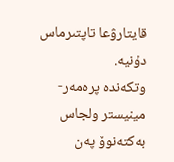قايتارۋعا تاپتىرماس دۇنيە.
وتكەندە پرەمەر-مينيستر ولجاس بەكتەنوۆ پەن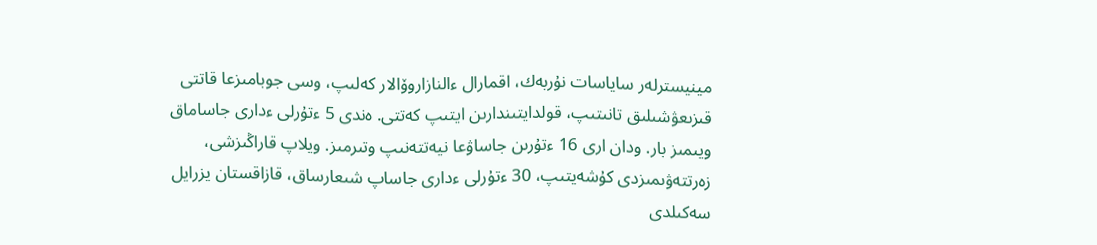مينيسترلەر ساياسات نۇربەك، اقمارال ءالنازاروۆالار كەلىپ، وسى جوبامىزعا قاتتى قىزىعۋشىلىق تانىتىپ، قولدايتىندارىن ايتىپ كەتتى. ەندى 5 ءتۇرلى ءدارى جاساماق ويىمىز بار. ودان ارى 16 ءتۇرىن جاساۋعا نيەتتەنىپ وتىرمىز. ويلاپ قاراڭىزشى، زەرتتەۋىمىزدى كۇشەيتىپ، 30 ءتۇرلى ءدارى جاساپ شىعارساق، قازاقستان يزرايل سەكىلدى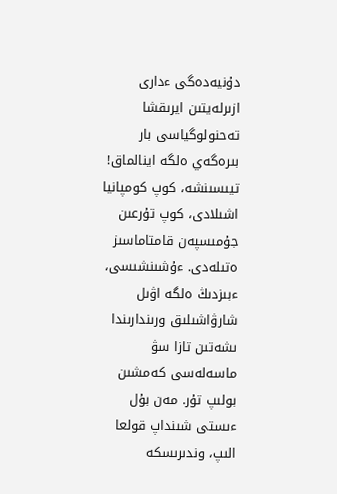دۇنيەدەگى ءدارى ازىرلەيتىن ايرىقشا تەحنولوگياسى بار بىرەگەي ەلگە اينالماق! تيىسىنشە، كوپ كومپانيا اشىلادى، كوپ تۇرعىن جۇمىسپەن قامتاماسىز ەتىلەدى. ءۇشىنشىسى، ءبىزدىڭ ەلگە اۋىل شارۋاشىلىق ورىندارىندا ىشەتىن تازا سۋ ماسەلەسى كەمشىن بولىپ تۇر. مەن بۇل ءىستى شىنداپ قولعا الىپ، وندىرىسكە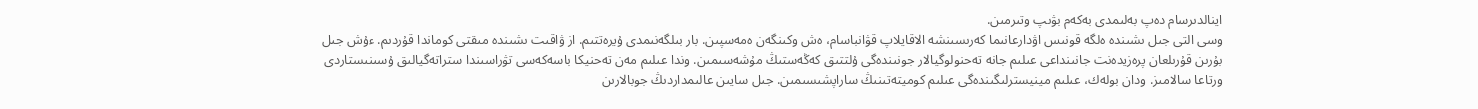اينالدىرسام دەپ بەلىمدى بەكەم بۋىپ وتىرمىن.
وسى التى جىل ىشىندە ەلگە قونىس اۋدارعانىما كەرىسىنشە الاقايلاپ قۋانباسام، ەش وكىنگەن ەمەسپىن. بار بىلگەنىمدى ۇيرەتتىم. از ۋاقىت ىشىندە مىقتى كوماندا قۇردىم. ءۇش جىل بۇرىن قۇرىلعان پرەزيدەنت جانىنداعى عىلىم جانە تەحنولوگيالار جونىندەگى ۇلتتىق كەڭەستىڭ مۇشەسىمىن. وندا عىلىم مەن تەحنيكا باسەكەسى تۋراسىندا ستراتەگيالىق ۇسىنىستاردى ورتاعا سالامىز. ودان بولەك، عىلىم مينيسترلىگىندەگى عىلىم كوميتەتىنىڭ ساراپشىسىمىن. جىل سايىن عالىمداردىڭ جوبالارىن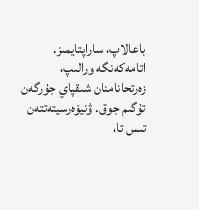باعالاپ، ساراپتايمىز. اتامەكەنگە ورالىپ، زەرتحانامنان شىقپاي جۇرگەن تۇگىم جوق. ۋنيۆەرسيتەتتەن تىس تا،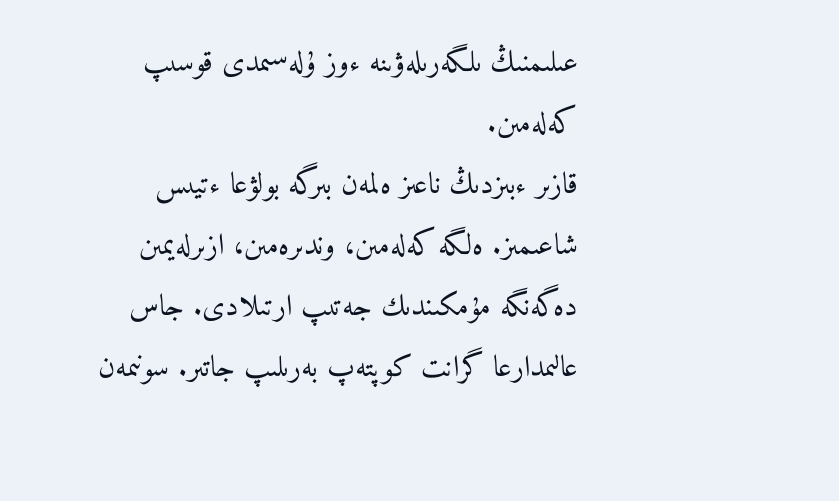عىلىمنىڭ ىلگەرىلەۋىنە ءوز ۇلەسىمدى قوسىپ كەلەمىن.
قازىر ءبىزدىڭ ناعىز ەلمەن بىرگە بولۋعا ءتيىس شاعىمىز. ەلگە كەلەمىن، وندىرەمىن، ازىرلەيمىن دەگەنگە مۇمكىندىك جەتىپ ارتىلادى. جاس عالىمدارعا گرانت كوپتەپ بەرىلىپ جاتىر. سونىمەن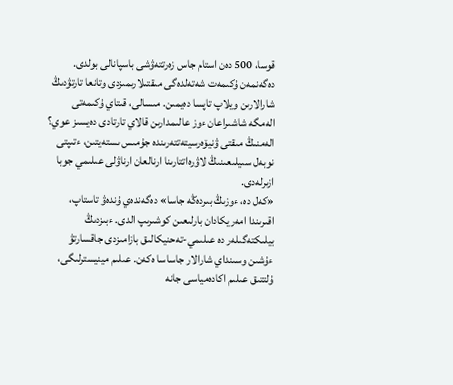قوسا، 500 دەن استام جاس زەرتتەۋشى باسپانالى بولدى. دەگەنمەن ۇكىمەت شەتەلدەگى مىقتىلارىمىزدى وتانعا تارتۋدىڭ شارالارىن ويلاپ تاپسا دەيمىن. مىسالى، قىتاي ۇكىمەتى الەمگە شاشىراعان ءوز عالىمدارىن قالاي تارتادى دەيسىز عوي؟ الەمنىڭ مىقتى ۋنيۆەرسيتەتتەرىندە جۇمىس ىستەيتىن، ءتىپتى نوبەل سىيلىعىنىڭ لاۋرەاتتارىنا ارنالعان ارناۋلى عىلىمي جوبا ازىرلەدى.
«كەل دە، ءوزىڭ بىردەڭە جاسا» دەگەندەي ۇندەۋ تاستاپ، اقىرىندا امەريكادان بارلىعىن كوشىرىپ الدى. ءبىزدىڭ بيلىكتەگىلەر دە عىلىمي-تەحنيكالىق بازامىزدى جاقسارتۋ ءۇشىن وسىنداي شارالار جاساسا ەكەن. عىلىم مينيسترلىگى، ۇلتتىق عىلىم اكادەمياسى جانە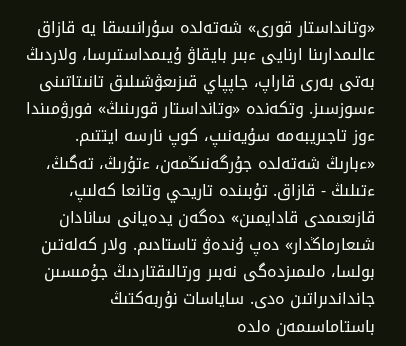«وتانداستار قورى» شەتەلدە سۇرانىسقا يە قازاق عالىمدارىنا ارنايى ءبىر بايقاۋ ۇيىمداستىرسا، ولاردىڭ بەتى بەرى قاراپ، جاپپاي قىزىعۋشىلىق تانىتاتىنى ءسوزسىز. وتكەندە «وتانداستار قورىنىڭ» فورۋمىندا ءوز تاجىريبەمە سۇيەنىپ، كوپ نارسە ايتتىم.
«ءبارىڭ شەتەلدە جۇرگەنىڭمەن، ءتۇرىڭ، تەگىڭ، ءتىلىڭ - قازاق. تۇبىندە تاريحي وتانعا كەلىپ، قازىعىمدى قادايمىن» دەگەن يدەيانى سانادان شىعارماڭدار» دەپ ۇندەۋ تاستادىم. ولار كەلەتىن بولسا، ەلىمىزدەگى نەبىر ورتالىقتاردىڭ جۇمىسىن جانداندىراتىن ەدى. ساياسات نۇربەكتىڭ باستاماسىمەن ەلدە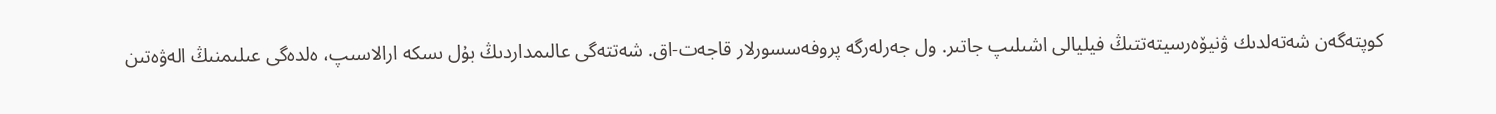كوپتەگەن شەتەلدىك ۋنيۆەرسيتەتتىڭ فيليالى اشىلىپ جاتىر. ول جەرلەرگە پروفەسسورلار قاجەت-اق. شەتتەگى عالىمداردىڭ بۇل ىسكە ارالاسىپ، ەلدەگى عىلىمنىڭ الەۋەتىن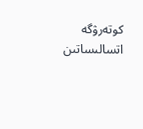كوتەرۋگە اتسالىساتىن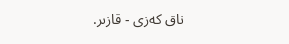ناق كەزى - قازىر.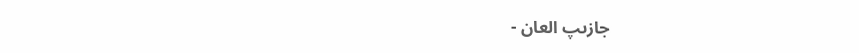جازىپ العان -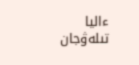ءاليا تىلەۋجان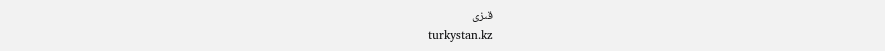قىزى
turkystan.kz